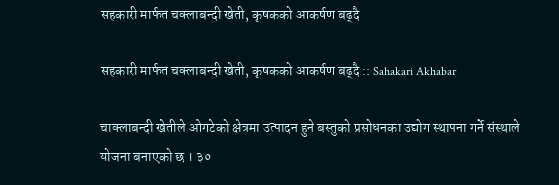सहकारी मार्फत चक्लाबन्दी खेती, कृषकको आकर्षण बढ्दै

सहकारी मार्फत चक्लाबन्दी खेती, कृषकको आकर्षण बढ्दै :: Sahakari Akhabar

चाक्लाबन्दी खेतीले ओगटेको क्षेत्रमा उत्पादन हुने बस्तुको प्रसोधनका उद्योग स्थापना गर्ने संस्थाले योजना बनाएको छ । ३०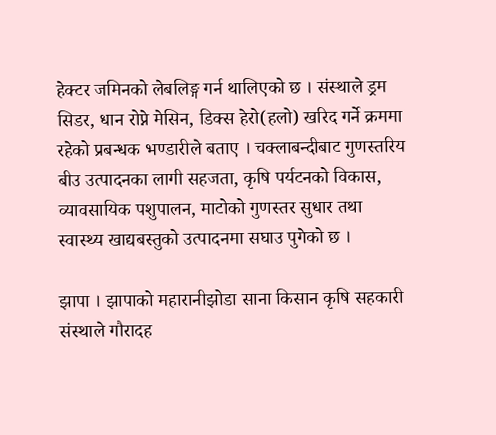हेक्टर जमिनको लेबलिङ्ग गर्न थालिएको छ । संस्थाले ड्रम सिडर, धान रोप्ने मेसिन, डिक्स हेरो(हलो) खरिद गर्ने क्रममा रहेको प्रबन्धक भण्डारीले बताए । चक्लाबन्दीबाट गुणस्तरिय बीउ उत्पादनका लागी सहजता, कृषि पर्यटनको विकास, व्यावसायिक पशुपालन, माटोको गुणस्तर सुधार तथा स्वास्थ्य खाद्यबस्तुको उत्पादनमा सघाउ पुगेको छ ।

झापा । झापाको महारानीझोडा साना किसान कृषि सहकारी संस्थाले गौरादह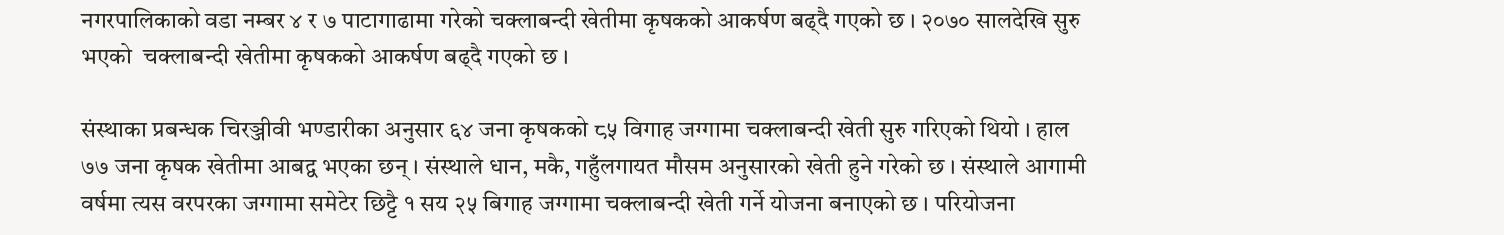नगरपालिकाको वडा नम्बर ४ र ७ पाटागाढामा गरेको चक्लाबन्दी खेतीमा कृषकको आकर्षण बढ्दै गएको छ । २०७० सालदेखि सुरु भएको  चक्लाबन्दी खेतीमा कृषकको आकर्षण बढ्दै गएको छ ।

संस्थाका प्रबन्धक चिरञ्जीवी भण्डारीका अनुसार ६४ जना कृषकको ८५ विगाह जग्गामा चक्लाबन्दी खेती सुरु गरिएको थियो । हाल ७७ जना कृषक खेतीमा आबद्व भएका छन् । संस्थाले धान, मकै, गहुँलगायत मौसम अनुसारको खेती हुने गरेको छ । संस्थाले आगामी वर्षमा त्यस वरपरका जग्गामा समेटेर छिट्टै १ सय २५ बिगाह जग्गामा चक्लाबन्दी खेती गर्ने योजना बनाएको छ । परियोजना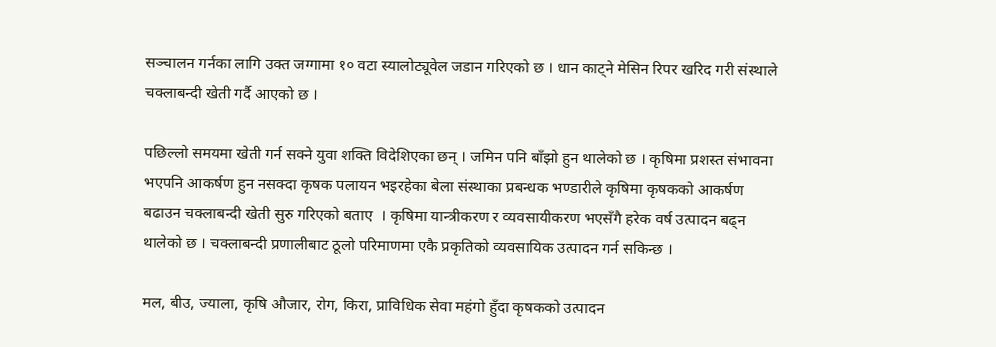सञ्चालन गर्नका लागि उक्त जग्गामा १० वटा स्यालोट्यूवेल जडान गरिएको छ । धान काट्ने मेसिन रिपर खरिद गरी संस्थाले चक्लाबन्दी खेती गर्दै आएको छ ।

पछिल्लो समयमा खेती गर्न सक्ने युवा शक्ति विदेशिएका छन् । जमिन पनि बाँझो हुन थालेको छ । कृषिमा प्रशस्त संभावना भएपनि आकर्षण हुन नसक्दा कृषक पलायन भइरहेका बेला संस्थाका प्रबन्धक भण्डारीले कृषिमा कृषकको आकर्षण बढाउन चक्लाबन्दी खेती सुरु गरिएको बताए  । कृषिमा यान्त्रीकरण र व्यवसायीकरण भएसँगै हरेक वर्ष उत्पादन बढ्न थालेको छ । चक्लाबन्दी प्रणालीबाट ठूलो परिमाणमा एकै प्रकृतिको व्यवसायिक उत्पादन गर्न सकिन्छ ।

मल, बीउ, ज्याला, कृषि औजार, रोग, किरा, प्राविधिक सेवा महंगो हुँदा कृषकको उत्पादन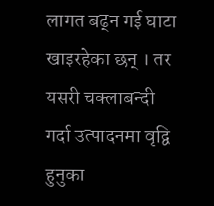लागत बढ्न गई घाटा खाइरहेका छन् । तर यसरी चक्लाबन्दी गर्दा उत्पादनमा वृद्वि हुनुका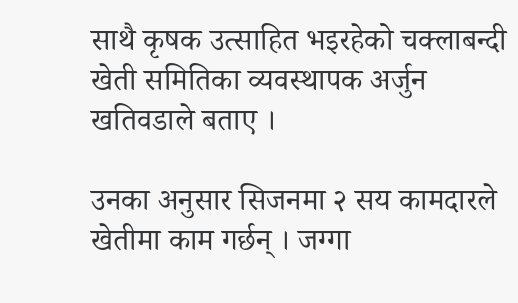साथै कृषक उत्साहित भइरहेको चक्लाबन्दी खेती समितिका व्यवस्थापक अर्जुन खतिवडाले बताए ।

उनका अनुसार सिजनमा २ सय कामदारले खेतीमा काम गर्छन् । जग्गा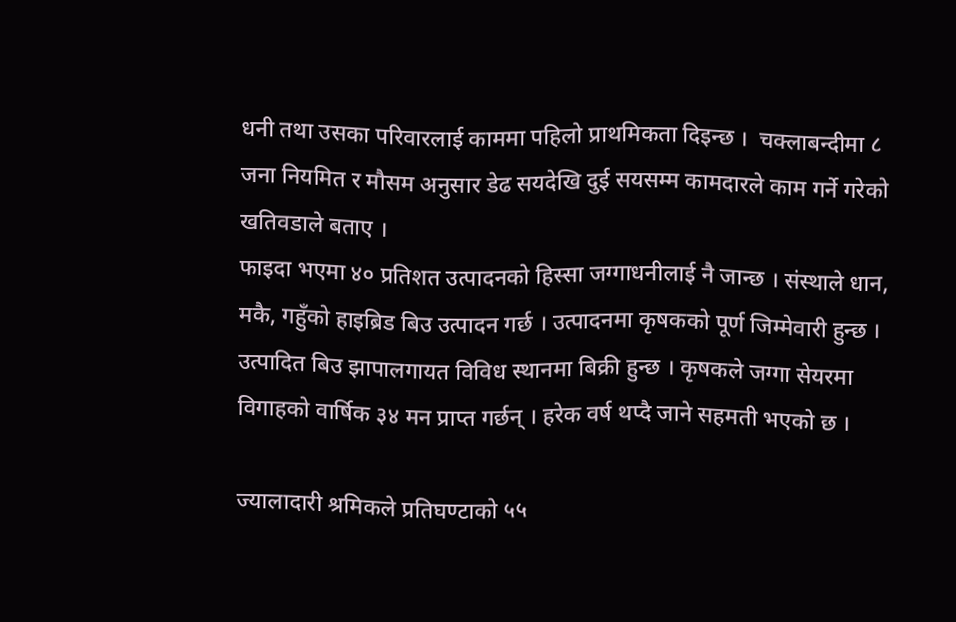धनी तथा उसका परिवारलाई काममा पहिलो प्राथमिकता दिइन्छ ।  चक्लाबन्दीमा ८ जना नियमित र मौसम अनुसार डेढ सयदेखि दुई सयसम्म कामदारले काम गर्ने गरेको खतिवडाले बताए ।
फाइदा भएमा ४० प्रतिशत उत्पादनको हिस्सा जग्गाधनीलाई नै जान्छ । संस्थाले धान, मकै, गहुँको हाइब्रिड बिउ उत्पादन गर्छ । उत्पादनमा कृषकको पूर्ण जिम्मेवारी हुन्छ । उत्पादित बिउ झापालगायत विविध स्थानमा बिक्री हुन्छ । कृषकले जग्गा सेयरमा विगाहको वार्षिक ३४ मन प्राप्त गर्छन् । हरेक वर्ष थप्दै जाने सहमती भएको छ ।

ज्यालादारी श्रमिकले प्रतिघण्टाको ५५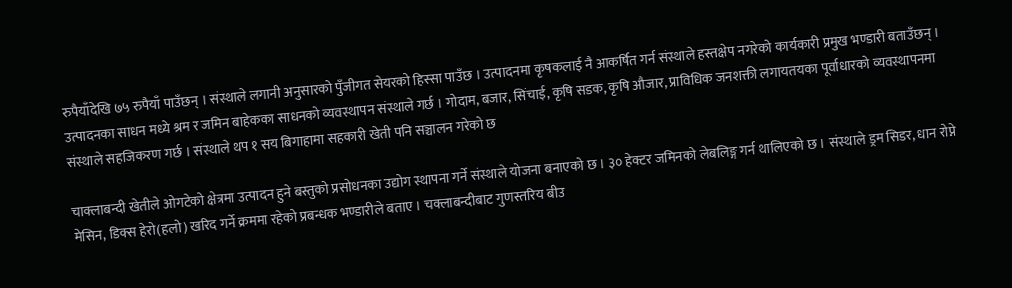रुपैयाँदेखि ७५ रुपैयाँ पाउँछन् । संस्थाले लगानी अनुसारको पुँजीगत सेयरको हिस्सा पाउँछ । उत्पादनमा कृषकलाई नै आकर्षित गर्न संस्थाले हस्तक्षेप नगरेको कार्यकारी प्रमुख भण्डारी बताउँछन् । उत्पादनका साधन मध्ये श्रम र जमिन बाहेकका साधनको व्यवस्थापन संस्थाले गर्छ । गोदाम, बजार, सिंचाई, कृषि सडक, कृषि औजार, प्राविधिक जनशक्ती लगायतयका पूर्वाधारको व्यवस्थापनमा संस्थाले सहजिकरण गर्छ । संस्थाले थप १ सय बिगाहामा सहकारी खेती पनि सञ्चालन गरेको छ

चाक्लाबन्दी खेतीले ओगटेको क्षेत्रमा उत्पादन हुने बस्तुको प्रसोधनका उद्योग स्थापना गर्ने संस्थाले योजना बनाएको छ । ३० हेक्टर जमिनको लेबलिङ्ग गर्न थालिएको छ । संस्थाले ड्रम सिडर, धान रोप्ने मेसिन, डिक्स हेरो(हलो) खरिद गर्ने क्रममा रहेको प्रबन्धक भण्डारीले बताए । चक्लाबन्दीबाट गुणस्तरिय बीउ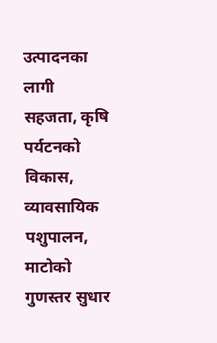उत्पादनका लागी सहजता, कृषि पर्यटनको विकास, व्यावसायिक पशुपालन, माटोको गुणस्तर सुधार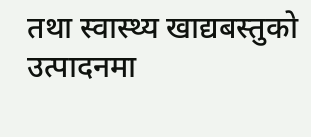तथा स्वास्थ्य खाद्यबस्तुको उत्पादनमा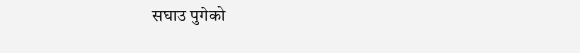सघाउ पुगेको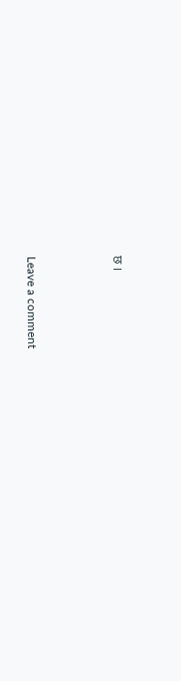छ ।



Leave a comment